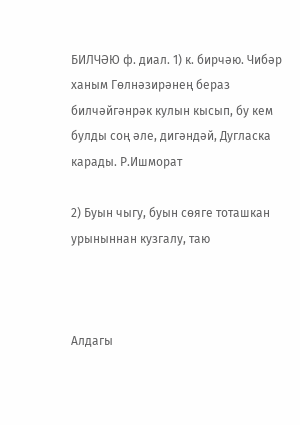БИЛЧӘЮ ф. диал. 1) к. бирчәю. Чибәр ханым Гөлнәзирәнең бераз билчәйгәнрәк кулын кысып, бу кем булды соң әле, дигәндәй, Дугласка карады. Р.Ишморат

2) Буын чыгу, буын сөяге тоташкан урыныннан кузгалу, таю



Алдагы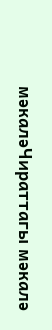мәкаләЧираттагы мәкалә